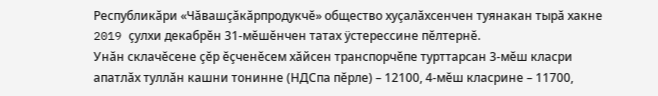Республикăри «Чăвашçăкăрпродукчĕ» общество хуçалăхсенчен туянакан тырă хакне 2019 çулхи декабрĕн 31-мĕшĕнчен татах ÿстерессине пĕлтернĕ.
Унăн склачĕсене çĕр ĕçченĕсем хăйсен транспорчĕпе турттарсан 3-мĕш класри апатлăх туллăн кашни тонинне (НДСпа пĕрле) – 12100, 4-мĕш класрине – 11700,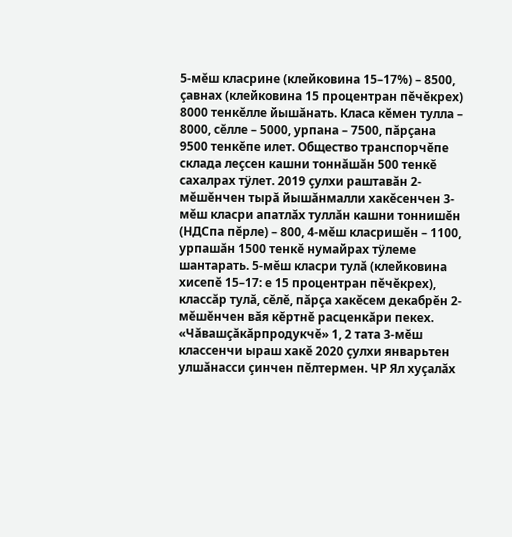5-мĕш класрине (клейковина 15–17%) – 8500, çавнах (клейковина 15 процентран пĕчĕкрех) 8000 тенкĕлле йышăнать. Класа кĕмен тулла – 8000, сĕлле – 5000, урпана – 7500, пăрçана 9500 тенкĕпе илет. Общество транспорчĕпе склада леçсен кашни тоннăшăн 500 тенкĕ сахалрах тÿлет. 2019 çулхи раштавăн 2-мĕшĕнчен тырă йышăнмалли хакĕсенчен 3-мĕш класри апатлăх туллăн кашни тоннишĕн (НДСпа пĕрле) – 800, 4-мĕш класришĕн – 1100, урпашăн 1500 тенкĕ нумайрах тÿлеме шантарать. 5-мĕш класри тулă (клейковина хисепĕ 15–17: е 15 процентран пĕчĕкрех), классăр тулă, сĕлĕ, пăрçа хакĕсем декабрĕн 2-мĕшĕнчен вăя кĕртнĕ расценкăри пекех.
«Чăвашçăкăрпродукчĕ» 1, 2 тата 3-мĕш классенчи ыраш хакĕ 2020 çулхи январьтен улшăнасси çинчен пĕлтермен. ЧР Ял хуçалăх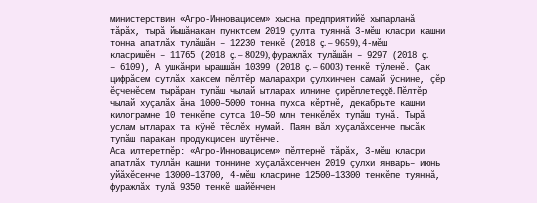министерствин «Агро-Инновацисем» хысна предприятийĕ хыпарланă тăрăх, тырă йышăнакан пунктсем 2019 çулта туяннă 3-мĕш класри кашни тонна апатлăх тулăшăн – 12230 тенкĕ (2018 ç. – 9659), 4-мĕш класришĕн – 11765 (2018 ç. – 8029), фуражлăх тулăшăн – 9297 (2018 ç. – 6109), А ушкăнри ырашшăн 10399 (2018 ç. – 6003) тенкĕ тÿленĕ. Çак цифрăсем сутлăх хаксем пĕлтĕр маларахри çулхинчен самай ÿснине, çĕр ĕçченĕсем тырăран тупăш чылай ытларах илнине çирĕплетеççĕ. Пĕлтĕр чылай хуçалăх ăна 1000–5000 тонна пухса кĕртнĕ, декабрьте кашни килограмне 10 тенкĕпе сутса 10–50 млн тенкĕлĕх тупăш тунă. Тырă услам ытларах та кÿнĕ тĕслĕх нумай. Паян вăл хуçалăхсенче пысăк тупăш паракан продукцисен шутĕнче.
Аса илтеретпĕр: «Агро-Инновацисем» пĕлтернĕ тăрăх, 3-мĕш класри апатлăх туллăн кашни тоннине хуçалăхсенчен 2019 çулхи январь– июнь уйăхĕсенче 13000–13700, 4-мĕш класрине 12500–13300 тенкĕпе туяннă, фуражлăх тулă 9350 тенкĕ шайĕнчен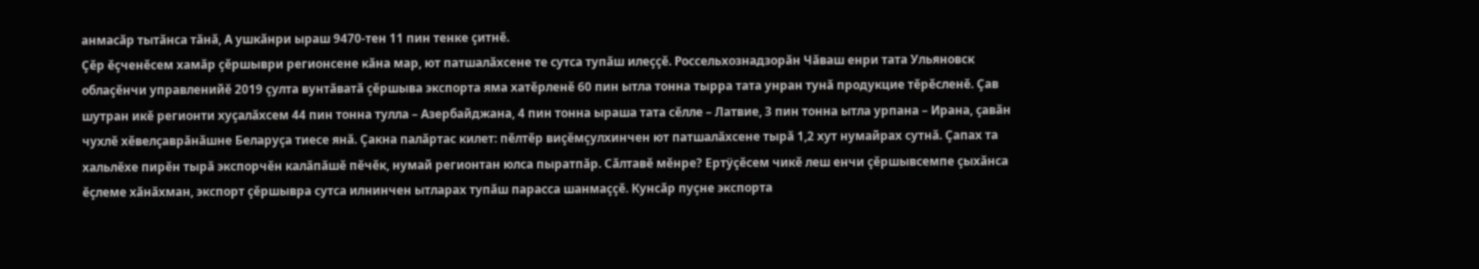анмасăр тытăнса тăнă, А ушкăнри ыраш 9470-тен 11 пин тенке çитнĕ.
Çĕр ĕçченĕсем хамăр çĕршыври регионсене кăна мар, ют патшалăхсене те сутса тупăш илеççĕ. Россельхознадзорăн Чăваш енри тата Ульяновск облаçĕнчи управленийĕ 2019 çулта вунтăватă çĕршыва экспорта яма хатĕрленĕ 60 пин ытла тонна тырра тата унран тунă продукцие тĕрĕсленĕ. Çав шутран икĕ регионти хуçалăхсем 44 пин тонна тулла – Азербайджана, 4 пин тонна ыраша тата сĕлле – Латвие, 3 пин тонна ытла урпана – Ирана, çавăн чухлĕ хĕвелçаврăнăшне Беларуçа тиесе янă. Çакна палăртас килет: пĕлтĕр виçĕмçулхинчен ют патшалăхсене тырă 1,2 хут нумайрах сутнă. Çапах та хальлĕхе пирĕн тырă экспорчĕн калăпăшĕ пĕчĕк, нумай регионтан юлса пыратпăр. Сăлтавĕ мĕнре? Ертÿçĕсем чикĕ леш енчи çĕршывсемпе çыхăнса ĕçлеме хăнăхман, экспорт çĕршывра сутса илнинчен ытларах тупăш парасса шанмаççĕ. Кунсăр пуçне экспорта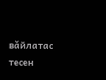вăйлатас тесен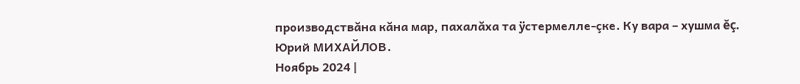производствăна кăна мар, пахалăха та ÿстермелле-çке. Ку вара – хушма ĕç.
Юрий МИХАЙЛОВ.
Ноябрь 2024 |